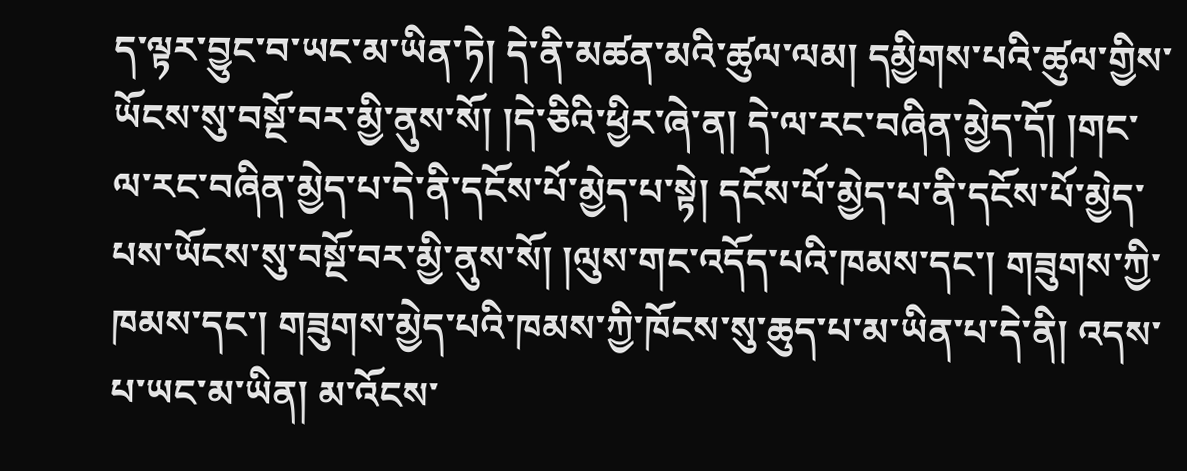ད་ལྟར་བྱུང་བ་ཡང་མ་ཡིན་ཏེ། དེ་ནི་མཚན་མའི་ཚུལ་ལམ། དམྱིགས་པའི་ཚུལ་གྱིས་ཡོངས་སུ་བསྔོ་བར་མྱི་ནུས་སོ། །དེ་ཅིའི་ཕྱིར་ཞེ་ན། དེ་ལ་རང་བཞིན་མྱེད་དོ། །གང་ལ་རང་བཞིན་མྱེད་པ་དེ་ནི་དངོས་པོ་མྱེད་པ་སྟེ། དངོས་པོ་མྱེད་པ་ནི་དངོས་པོ་མྱེད་པས་ཡོངས་སུ་བསྔོ་བར་མྱི་ནུས་སོ། །ལུས་གང་འདོད་པའི་ཁམས་དང་། གཟུགས་ཀྱི་ཁམས་དང་། གཟུགས་མྱེད་པའི་ཁམས་ཀྱི་ཁོངས་སུ་ཆུད་པ་མ་ཡིན་པ་དེ་ནི། འདས་པ་ཡང་མ་ཡིན། མ་འོངས་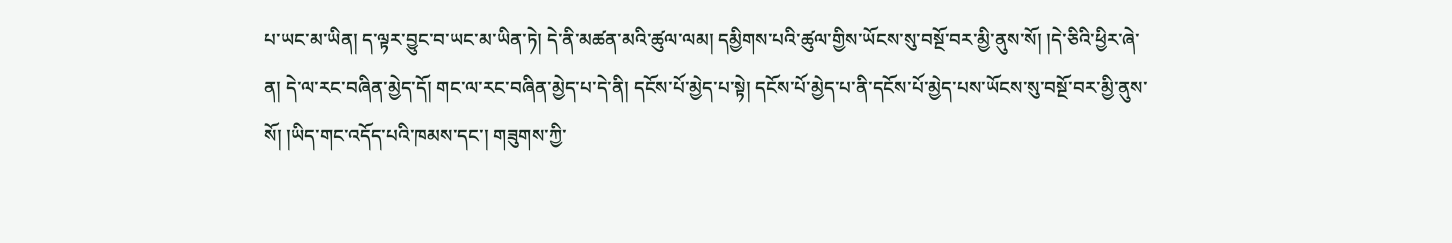པ་ཡང་མ་ཡིན། ད་ལྟར་བྱུང་བ་ཡང་མ་ཡིན་ཏེ། དེ་ནི་མཚན་མའི་ཚུལ་ལམ། དམྱིགས་པའི་ཚུལ་གྱིས་ཡོངས་སུ་བསྔོ་བར་མྱི་ནུས་སོ། །དེ་ཅིའི་ཕྱིར་ཞེ་ན། དེ་ལ་རང་བཞིན་མྱེད་དོ། གང་ལ་རང་བཞིན་མྱེད་པ་དེ་ནི། དངོས་པོ་མྱེད་པ་སྟེ། དངོས་པོ་མྱེད་པ་ནི་དངོས་པོ་མྱེད་པས་ཡོངས་སུ་བསྔོ་བར་མྱི་ནུས་སོ། །ཡིད་གང་འདོད་པའི་ཁམས་དང་། གཟུགས་ཀྱི་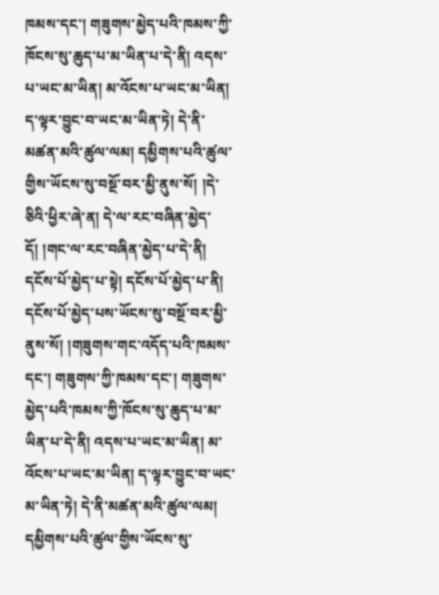ཁམས་དང་། གཟུགས་མྱེད་པའི་ཁམས་ཀྱི་ཁོངས་སུ་ཆུད་པ་མ་ཡིན་པ་དེ་ནི། འདས་པ་ཡང་མ་ཡིན། མ་འོངས་པ་ཡང་མ་ཡིན། ད་ལྟར་བྱུང་བ་ཡང་མ་ཡིན་ཏེ། དེ་ནི་མཚན་མའི་ཚུལ་ལམ། དམྱིགས་པའི་ཚུལ་གྱིས་ཡོངས་སུ་བསྔོ་བར་མྱི་ནུས་སོ། །དེ་ཅིའི་ཕྱིར་ཞེ་ན། དེ་ལ་རང་བཞིན་མྱེད་དོ། །གང་ལ་རང་བཞིན་མྱེད་པ་དེ་ནི། དངོས་པོ་མྱེད་པ་སྟེ། དངོས་པོ་མྱེད་པ་ནི། དངོས་པོ་མྱེད་པས་ཡོངས་སུ་བསྔོ་བར་མྱི་ནུས་སོ། །གཟུགས་གང་འདོད་པའི་ཁམས་དང་། གཟུགས་ཀྱི་ཁམས་དང་། གཟུགས་མྱེད་པའི་ཁམས་ཀྱི་ཁོངས་སུ་ཆུད་པ་མ་ཡིན་པ་དེ་ནི། འདས་པ་ཡང་མ་ཡིན། མ་འོངས་པ་ཡང་མ་ཡིན། ད་ལྟར་བྱུང་བ་ཡང་མ་ཡིན་ཏེ། དེ་ནི་མཚན་མའི་ཚུལ་ལམ། དམྱིགས་པའི་ཚུལ་གྱིས་ཡོངས་སུ་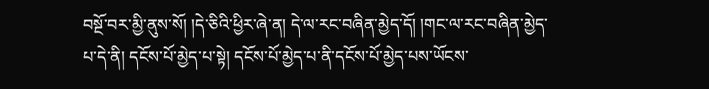བསྔོ་བར་མྱི་ནུས་སོ། །དེ་ཅིའི་ཕྱིར་ཞེ་ན། དེ་ལ་རང་བཞིན་མྱེད་དོ། །གང་ལ་རང་བཞིན་མྱེད་པ་དེ་ནི། དངོས་པོ་མྱེད་པ་སྟེ། དངོས་པོ་མྱེད་པ་ནི་དངོས་པོ་མྱེད་པས་ཡོངས་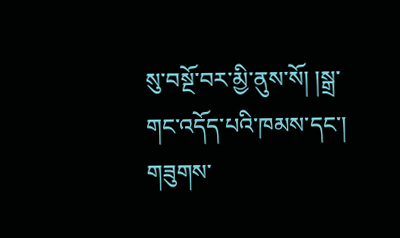སུ་བསྔོ་བར་མྱི་ནུས་སོ། །སྒྲ་གང་འདོད་པའི་ཁམས་དང་། གཟུགས་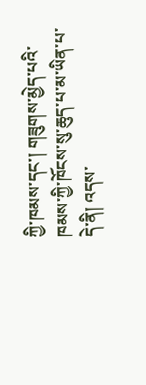ཀྱི་ཁམས་དང་། གཟུགས་མྱེད་པའི་ཁམས་ཀྱི་ཁོངས་སུ་ཆུད་པ་མ་ཡིན་པ་དེ་ནི། འདས་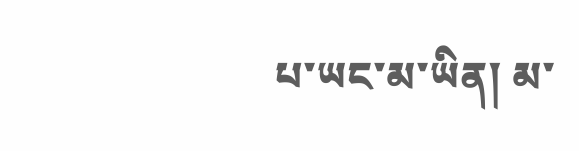པ་ཡང་མ་ཡིན། མ་